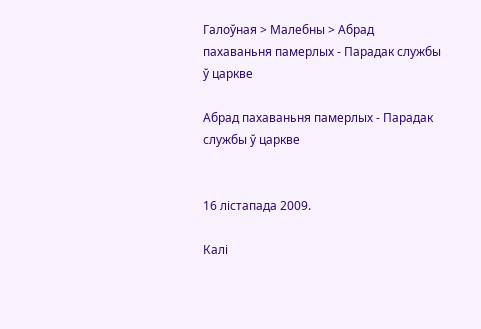Галоўная > Малебны > Абрад пахаваньня памерлых - Парадак службы ў царкве

Абрад пахаваньня памерлых - Парадак службы ў царкве


16 лістапада 2009.

Калі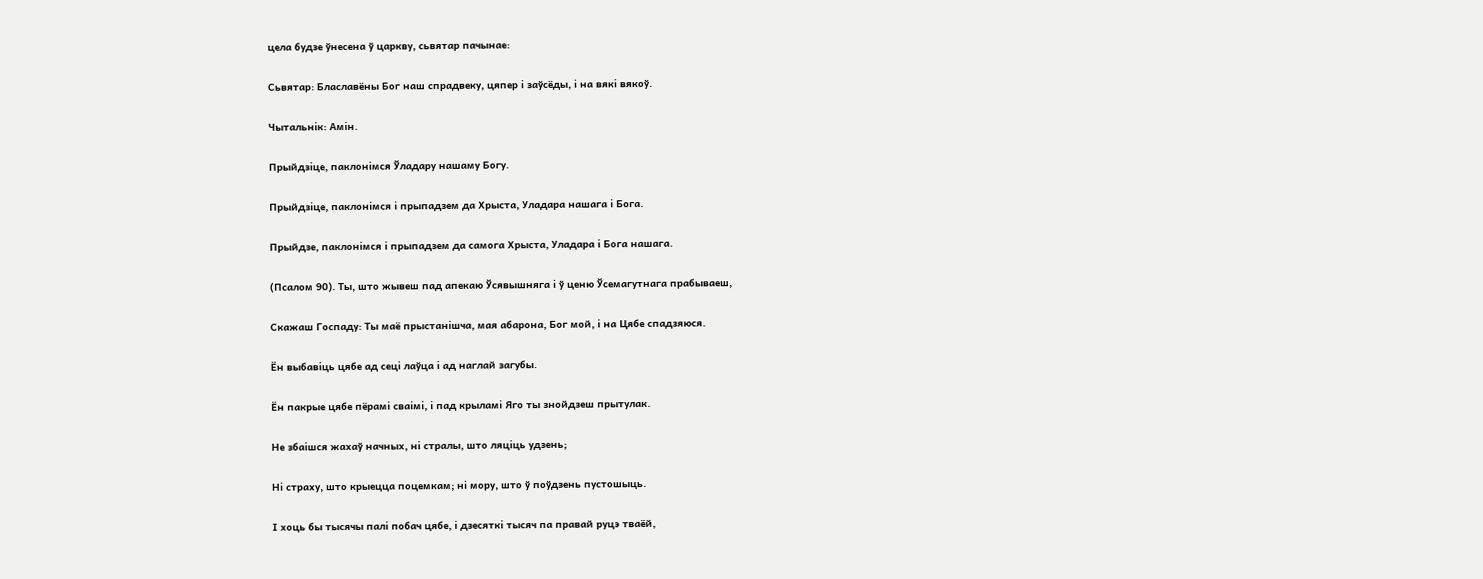цела будзе ўнесена ў царкву, сьвятар пачынае:

Сьвятар: Блаславёны Бог наш спрадвеку, цяпер і заўсёды, і на вякі вякоў.

Чытальнік: Амін.

Прыйдзіце, паклонімся Ўладару нашаму Богу.

Прыйдзіце, паклонімся і прыпадзем да Хрыста, Уладара нашага і Бога.

Прыйдзе, паклонімся і прыпадзем да самога Хрыста, Уладара і Бога нашага.

(Псалом 90). Ты, што жывеш пад апекаю Ўсявышняга і ў ценю Ўсемагутнага прабываеш,

Скажаш Госпаду: Ты маё прыстанішча, мая абарона, Бог мой, і на Цябе спадзяюся.

Ён выбавіць цябе ад сеці лаўца і ад наглай загубы.

Ён пакрые цябе пёрамі сваімі, і пад крыламі Яго ты знойдзеш прытулак.

Не збаішся жахаў начных, ні стралы, што ляціць удзень;

Ні страху, што крыецца поцемкам; ні мору, што ў поўдзень пустошыць.

І хоць бы тысячы палі побач цябе, і дзесяткі тысяч па правай руцэ тваёй,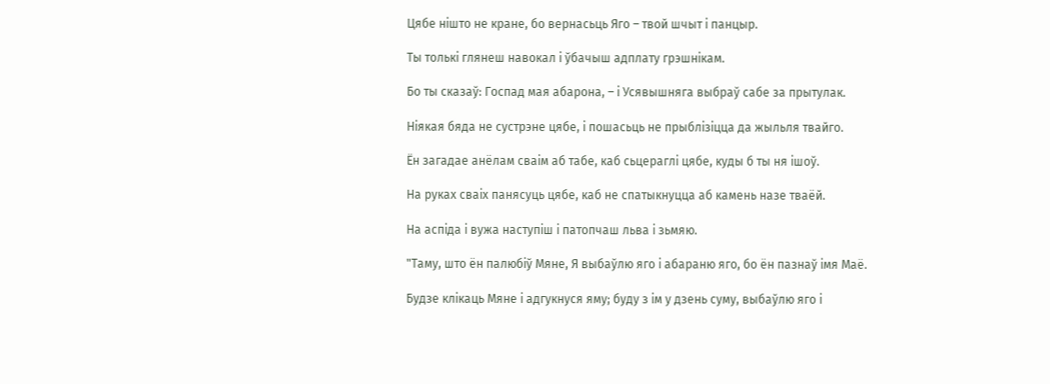Цябе нішто не кране, бо вернасьць Яго – твой шчыт і панцыр.

Ты толькі глянеш навокал і ўбачыш адплату грэшнікам.

Бо ты сказаў: Госпад мая абарона, – і Усявышняга выбраў сабе за прытулак.

Ніякая бяда не сустрэне цябе, і пошасьць не прыблізіцца да жыльля твайго.

Ён загадае анёлам сваім аб табе, каб сьцераглі цябе, куды б ты ня ішоў.

На руках сваіх панясуць цябе, каб не спатыкнуцца аб камень назе тваёй.

На аспіда і вужа наступіш і патопчаш льва і зьмяю.

"Таму, што ён палюбіў Мяне, Я выбаўлю яго і абараню яго, бо ён пазнаў імя Маё.

Будзе клікаць Мяне і адгукнуся яму; буду з ім у дзень суму, выбаўлю яго і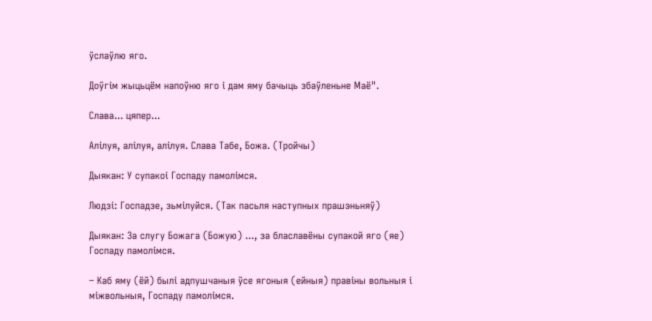ўслаўлю яго.

Доўгім жыцьцём напоўню яго і дам яму бачыць збаўленьне Маё".

Слава... цяпер...

Алілуя, алілуя, алілуя. Слава Табе, Божа. (Тройчы)

Дыякан: У супакоі Госпаду памолімся.

Людзі: Госпадзе, зьмілуйся. (Так пасьля наступных прашэньняў)

Дыякан: За слугу Божага (Божую) ..., за блаславёны супакой яго (яе) Госпаду памолімся.

– Каб яму (ёй) былі адпушчаныя ўсе ягоныя (ейныя) правіны вольныя і міжвольныя, Госпаду памолімся.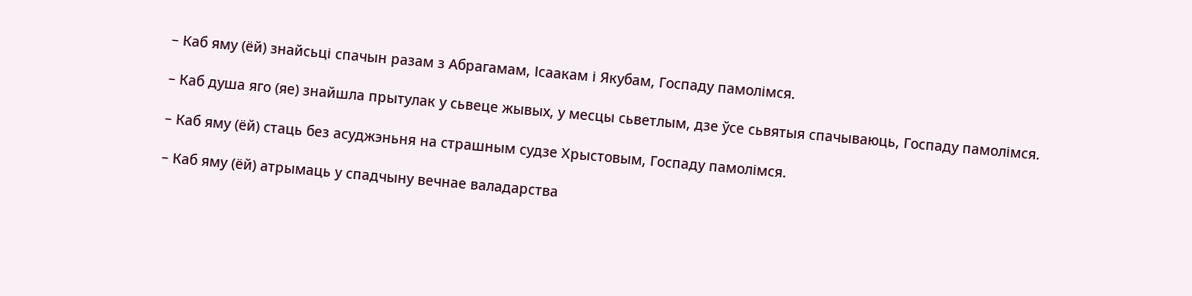– Каб яму (ёй) знайсьці спачын разам з Абрагамам, Ісаакам і Якубам, Госпаду памолімся.

– Каб душа яго (яе) знайшла прытулак у сьвеце жывых, у месцы сьветлым, дзе ўсе сьвятыя спачываюць, Госпаду памолімся.

– Каб яму (ёй) стаць без асуджэньня на страшным судзе Хрыстовым, Госпаду памолімся.

– Каб яму (ёй) атрымаць у спадчыну вечнае валадарства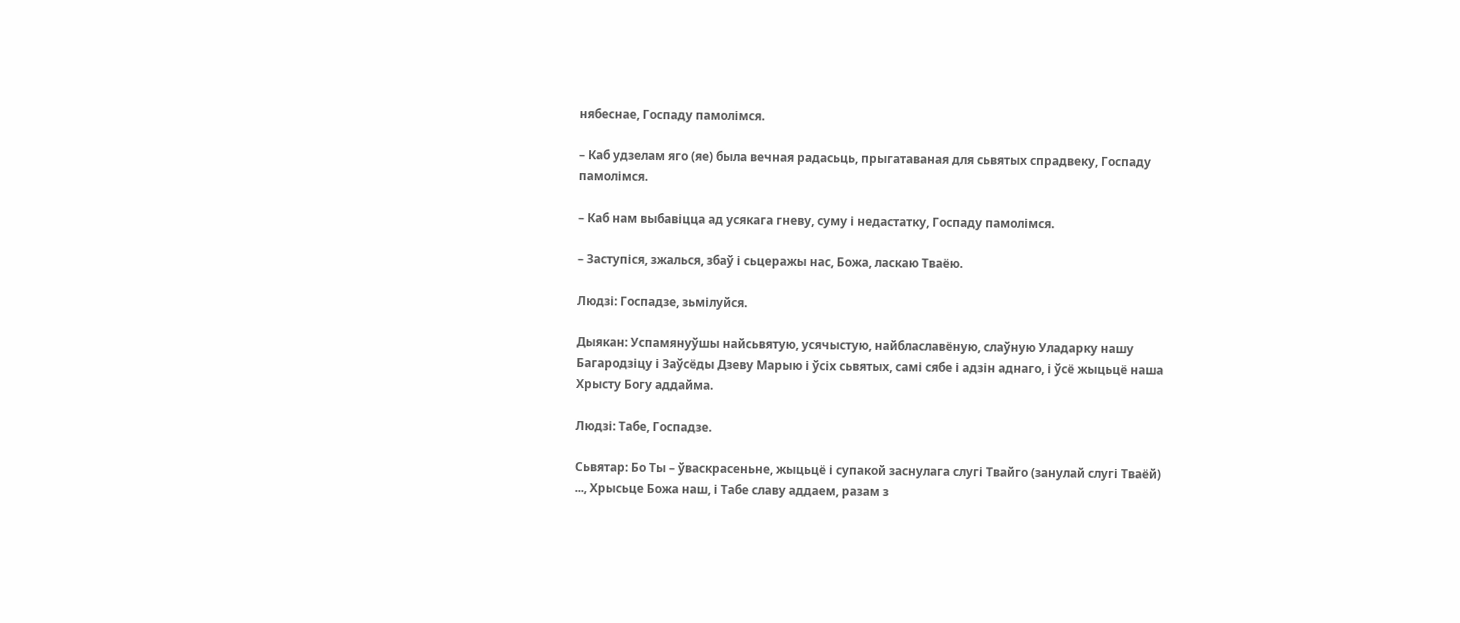нябеснае, Госпаду памолімся.

– Каб удзелам яго (яе) была вечная радасьць, прыгатаваная для сьвятых спрадвеку, Госпаду памолімся.

– Каб нам выбавіцца ад усякага гневу, суму і недастатку, Госпаду памолімся.

– Заступіся, зжалься, збаў і сьцеражы нас, Божа, ласкаю Тваёю.

Людзі: Госпадзе, зьмілуйся.

Дыякан: Успамянуўшы найсьвятую, усячыстую, найблаславёную, слаўную Уладарку нашу Багародзіцу і Заўсёды Дзеву Марыю і ўсіх сьвятых, самі сябе і адзін аднаго, і ўсё жыцьцё наша Хрысту Богу аддайма.

Людзі: Табе, Госпадзе.

Сьвятар: Бо Ты – ўваскрасеньне, жыцьцё і супакой заснулага слугі Твайго (занулай слугі Тваёй) ..., Хрысьце Божа наш, і Табе славу аддаем, разам з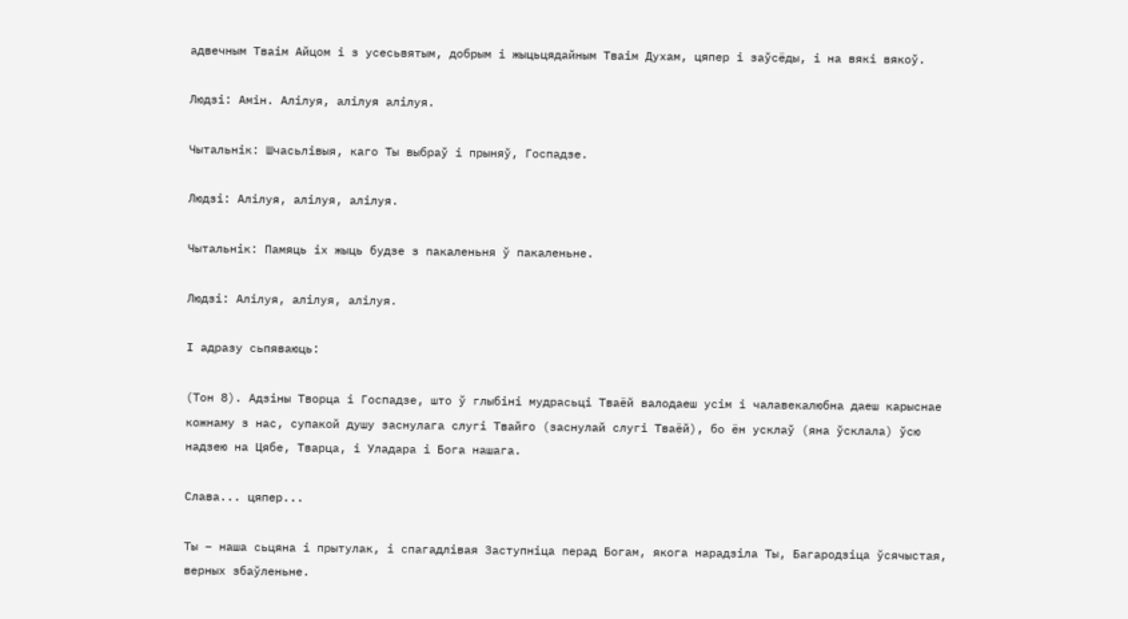адвечным Тваім Айцом і з усесьвятым, добрым і жыцьцядайным Тваім Духам, цяпер і заўсёды, і на вякі вякоў.

Людзі: Амін. Алілуя, алілуя алілуя.

Чытальнік: Шчасьлівыя, каго Ты выбраў і прыняў, Госпадзе.

Людзі: Алілуя, алілуя, алілуя.

Чытальнік: Памяць іх жыць будзе з пакаленьня ў пакаленьне.

Людзі: Алілуя, алілуя, алілуя.

І адразу сьпяваюць:

(Тон 8). Адзіны Творца і Госпадзе, што ў глыбіні мудрасьці Тваёй валодаеш усім і чалавекалюбна даеш карыснае кожнаму з нас, супакой душу заснулага слугі Твайго (заснулай слугі Тваёй), бо ён усклаў (яна ўсклала) ўсю надзею на Цябе, Тварца, і Уладара і Бога нашага.

Слава... цяпер...

Ты – наша сьцяна і прытулак, і спагадлівая Заступніца перад Богам, якога нарадзіла Ты, Багародзіца ўсячыстая, верных збаўленьне.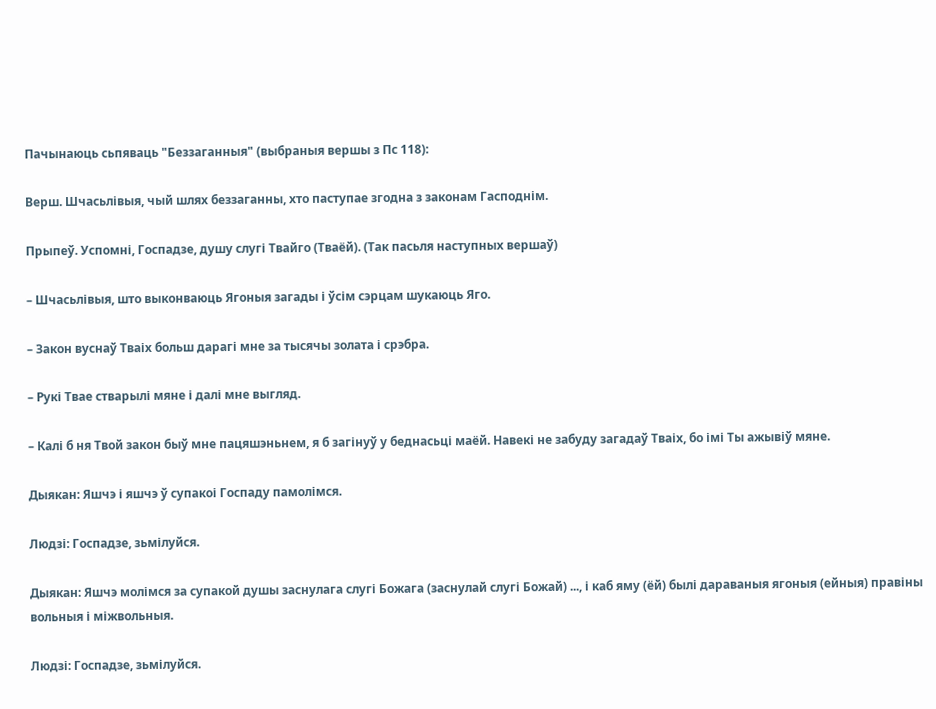Пачынаюць сьпяваць "Беззаганныя" (выбраныя вершы з Пс 118):

Верш. Шчасьлівыя, чый шлях беззаганны, хто паступае згодна з законам Гасподнім.

Прыпеў. Успомні, Госпадзе, душу слугі Твайго (Тваёй). (Так пасьля наступных вершаў)

– Шчасьлівыя, што выконваюць Ягоныя загады і ўсім сэрцам шукаюць Яго.

– Закон вуснаў Тваіх больш дарагі мне за тысячы золата і срэбра.

– Рукі Твае стварылі мяне і далі мне выгляд.

– Калі б ня Твой закон быў мне пацяшэньнем, я б загінуў у беднасьці маёй. Навекі не забуду загадаў Тваіх, бо імі Ты ажывіў мяне.

Дыякан: Яшчэ і яшчэ ў супакоі Госпаду памолімся.

Людзі: Госпадзе, зьмілуйся.

Дыякан: Яшчэ молімся за супакой душы заснулага слугі Божага (заснулай слугі Божай) ..., і каб яму (ёй) былі дараваныя ягоныя (ейныя) правіны вольныя і міжвольныя.

Людзі: Госпадзе, зьмілуйся.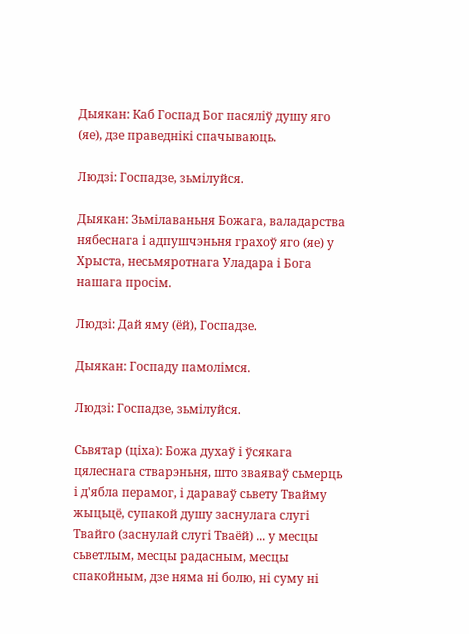Дыякан: Каб Госпад Бог пасяліў душу яго (яе), дзе праведнікі спачываюць.

Людзі: Госпадзе, зьмілуйся.

Дыякан: Зьмілаваньня Божага, валадарства нябеснага і адпушчэньня грахоў яго (яе) у Хрыста, несьмяротнага Уладара і Бога нашага просім.

Людзі: Дай яму (ёй), Госпадзе.

Дыякан: Госпаду памолімся.

Людзі: Госпадзе, зьмілуйся.

Сьвятар (ціха): Божа духаў і ўсякага цялеснага стварэньня, што зваяваў сьмерць і д'ябла перамог, і дараваў сьвету Твайму жыцьцё, супакой душу заснулага слугі Твайго (заснулай слугі Тваёй) ... у месцы сьветлым, месцы радасным, месцы спакойным, дзе няма ні болю, ні суму ні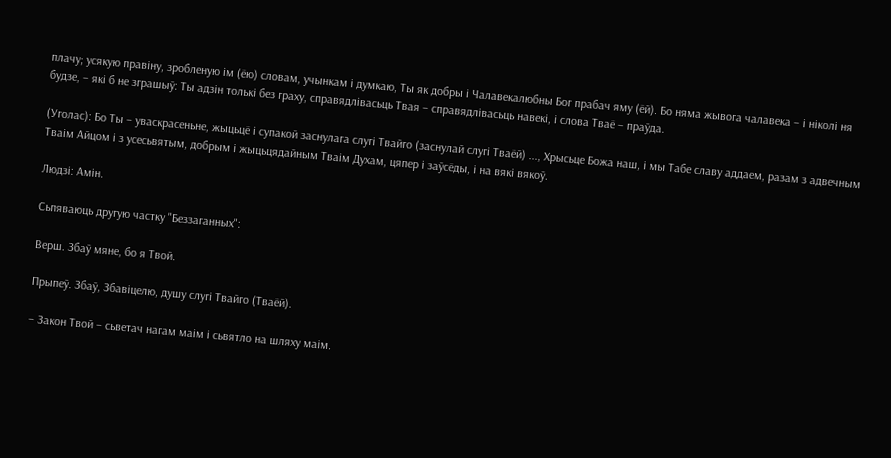плачу; усякую правіну, зробленую ім (ёю) словам, учынкам і думкаю, Ты як добры і Чалавекалюбны Бог прабач яму (ёй). Бо няма жывога чалавека – і ніколі ня будзе, – які б не зграшыў: Ты адзін толькі без граху, справядлівасьць Твая – справядлівасьць навекі, і слова Тваё – праўда.

(Уголас): Бо Ты – уваскрасеньне, жыцьцё і супакой заснулага слугі Твайго (заснулай слугі Тваёй) ..., Хрысьце Божа наш, і мы Табе славу аддаем, разам з адвечным Тваім Айцом і з усесьвятым, добрым і жыцьцядайным Тваім Духам, цяпер і заўсёды, і на вякі вякоў.

Людзі: Амін.

Сьпяваюць другую частку "Беззаганных":

Верш. Збаў мяне, бо я Твой.

Прыпеў. Збаў, Збавіцелю, душу слугі Твайго (Тваёй).

– Закон Твой – сьветач нагам маім і сьвятло на шляху маім.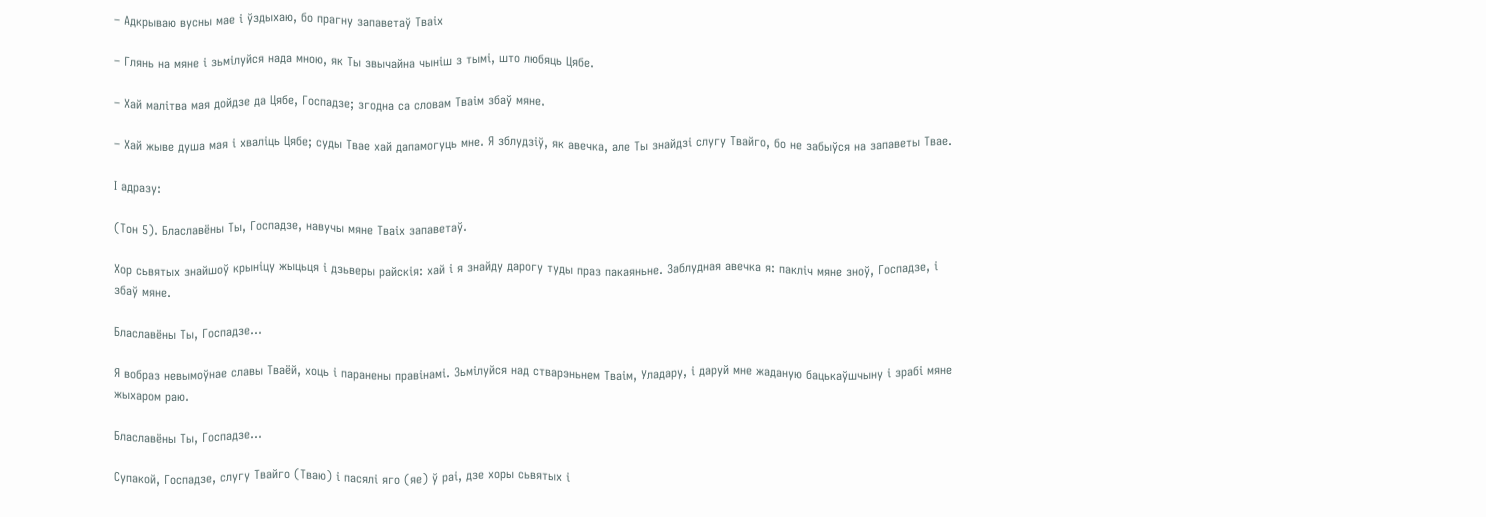– Адкрываю вусны мае і ўздыхаю, бо прагну запаветаў Тваіх

– Глянь на мяне і зьмілуйся нада мною, як Ты звычайна чыніш з тымі, што любяць Цябе.

– Хай малітва мая дойдзе да Цябе, Госпадзе; згодна са словам Тваім збаў мяне.

– Хай жыве душа мая і хваліць Цябе; суды Твае хай дапамогуць мне. Я зблудзіў, як авечка, але Ты знайдзі слугу Твайго, бо не забыўся на запаветы Твае.

І адразу:

(Тон 5). Блаславёны Ты, Госпадзе, навучы мяне Тваіх запаветаў.

Хор сьвятых знайшоў крыніцу жыцьця і дзьверы райскія: хай і я знайду дарогу туды праз пакаяньне. Заблудная авечка я: пакліч мяне зноў, Госпадзе, і збаў мяне.

Блаславёны Ты, Госпадзе...

Я вобраз невымоўнае славы Тваёй, хоць і паранены правінамі. Зьмілуйся над стварэньнем Тваім, Уладару, і даруй мне жаданую бацькаўшчыну і зрабі мяне жыхаром раю.

Блаславёны Ты, Госпадзе...

Супакой, Госпадзе, слугу Твайго (Тваю) і пасялі яго (яе) ў раі, дзе хоры сьвятых і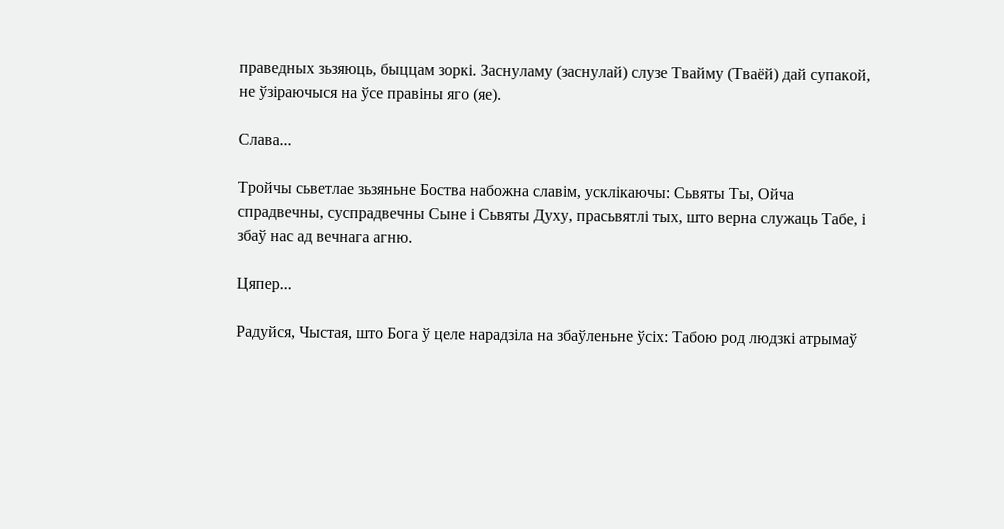праведных зьзяюць, быццам зоркі. Заснуламу (заснулай) слузе Твайму (Тваёй) дай супакой, не ўзіраючыся на ўсе правіны яго (яе).

Слава...

Тройчы сьветлае зьзяньне Боства набожна славім, усклікаючы: Сьвяты Ты, Ойча спрадвечны, суспрадвечны Сыне і Сьвяты Духу, прасьвятлі тых, што верна служаць Табе, і збаў нас ад вечнага агню.

Цяпер...

Радуйся, Чыстая, што Бога ў целе нарадзіла на збаўленьне ўсіх: Табою род людзкі атрымаў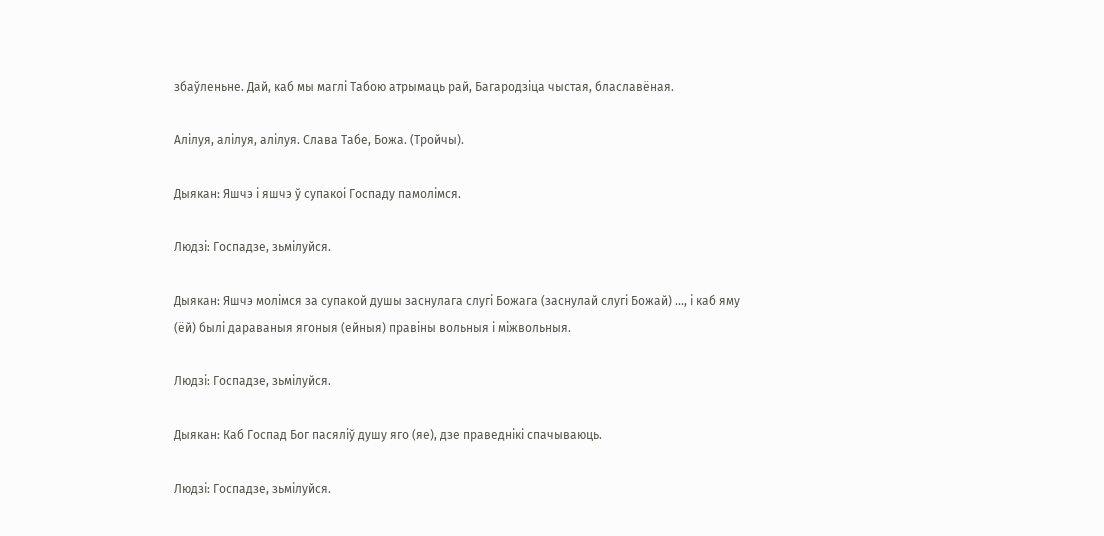збаўленьне. Дай, каб мы маглі Табою атрымаць рай, Багародзіца чыстая, блаславёная.

Алілуя, алілуя, алілуя. Слава Табе, Божа. (Тройчы).

Дыякан: Яшчэ і яшчэ ў супакоі Госпаду памолімся.

Людзі: Госпадзе, зьмілуйся.

Дыякан: Яшчэ молімся за супакой душы заснулага слугі Божага (заснулай слугі Божай) ..., і каб яму (ёй) былі дараваныя ягоныя (ейныя) правіны вольныя і міжвольныя.

Людзі: Госпадзе, зьмілуйся.

Дыякан: Каб Госпад Бог пасяліў душу яго (яе), дзе праведнікі спачываюць.

Людзі: Госпадзе, зьмілуйся.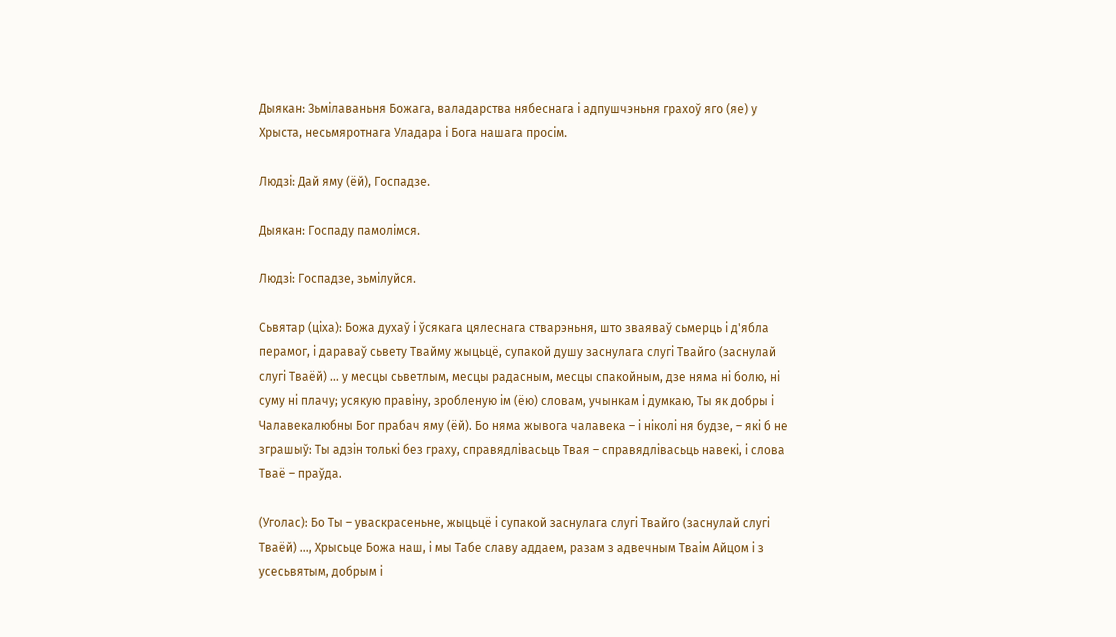Дыякан: Зьмілаваньня Божага, валадарства нябеснага і адпушчэньня грахоў яго (яе) у Хрыста, несьмяротнага Уладара і Бога нашага просім.

Людзі: Дай яму (ёй), Госпадзе.

Дыякан: Госпаду памолімся.

Людзі: Госпадзе, зьмілуйся.

Сьвятар (ціха): Божа духаў і ўсякага цялеснага стварэньня, што зваяваў сьмерць і д'ябла перамог, і дараваў сьвету Твайму жыцьцё, супакой душу заснулага слугі Твайго (заснулай слугі Тваёй) ... у месцы сьветлым, месцы радасным, месцы спакойным, дзе няма ні болю, ні суму ні плачу; усякую правіну, зробленую ім (ёю) словам, учынкам і думкаю, Ты як добры і Чалавекалюбны Бог прабач яму (ёй). Бо няма жывога чалавека – і ніколі ня будзе, – які б не зграшыў: Ты адзін толькі без граху, справядлівасьць Твая – справядлівасьць навекі, і слова Тваё – праўда.

(Уголас): Бо Ты – уваскрасеньне, жыцьцё і супакой заснулага слугі Твайго (заснулай слугі Тваёй) ..., Хрысьце Божа наш, і мы Табе славу аддаем, разам з адвечным Тваім Айцом і з усесьвятым, добрым і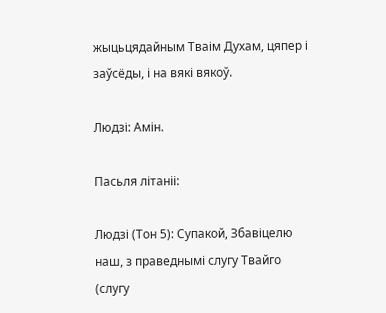жыцьцядайным Тваім Духам, цяпер і заўсёды, і на вякі вякоў.

Людзі: Амін.

Пасьля літаніі:

Людзі (Тон 5): Супакой, Збавіцелю наш, з праведнымі слугу Твайго (слугу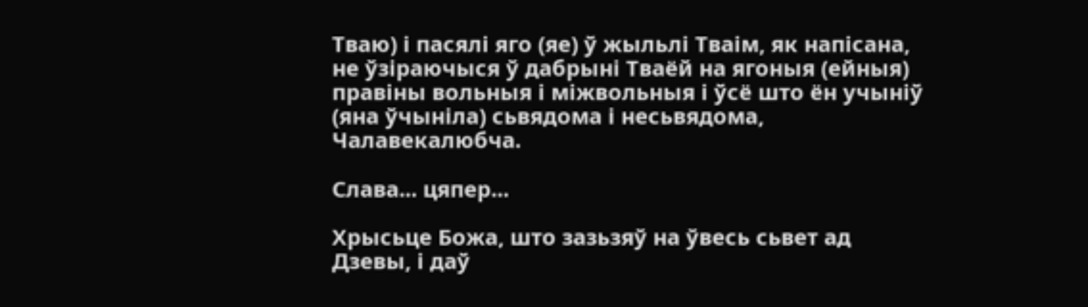Тваю) і пасялі яго (яе) ў жыльлі Тваім, як напісана, не ўзіраючыся ў дабрыні Тваёй на ягоныя (ейныя) правіны вольныя і міжвольныя і ўсё што ён учыніў (яна ўчыніла) сьвядома і несьвядома, Чалавекалюбча.

Слава... цяпер...

Хрысьце Божа, што зазьзяў на ўвесь сьвет ад Дзевы, і даў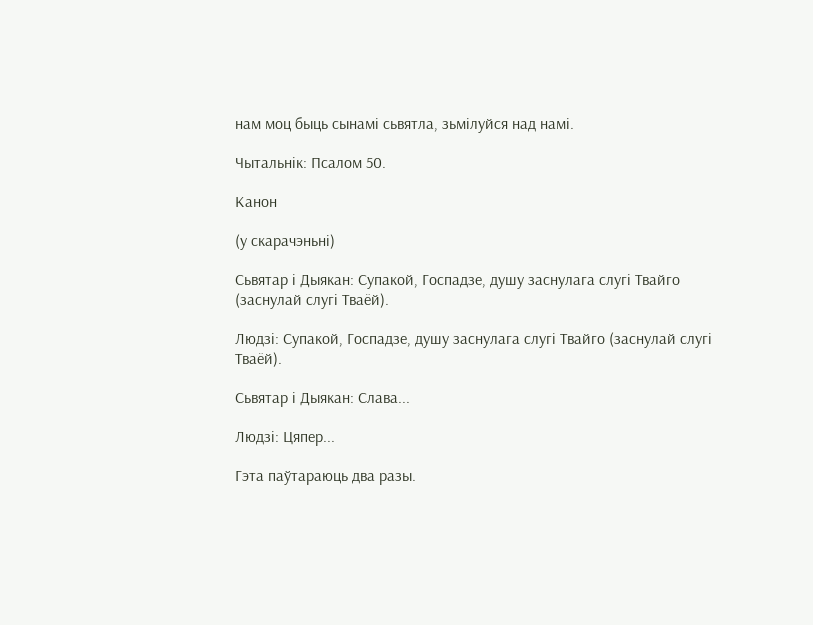нам моц быць сынамі сьвятла, зьмілуйся над намі.

Чытальнік: Псалом 50.

Канон

(у скарачэньні)

Сьвятар і Дыякан: Супакой, Госпадзе, душу заснулага слугі Твайго (заснулай слугі Тваёй).

Людзі: Супакой, Госпадзе, душу заснулага слугі Твайго (заснулай слугі Тваёй).

Сьвятар і Дыякан: Слава...

Людзі: Цяпер...

Гэта паўтараюць два разы.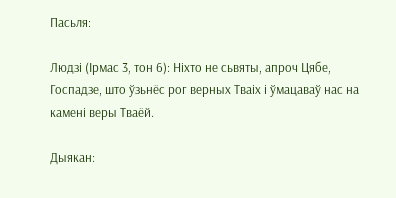Пасьля:

Людзі (Ірмас 3, тон 6): Ніхто не сьвяты, апроч Цябе, Госпадзе, што ўзьнёс рог верных Тваіх і ўмацаваў нас на камені веры Тваёй.

Дыякан: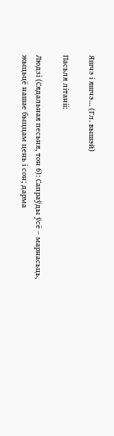Яшчэ і яшчэ... (Гл. вышэй)

Пасьля літаніі:

Людзі (Сядальная песьня, тон 6): Сапраўды ўсё – марнасьць, жыцьцё нашае быццам цень і сон; дарма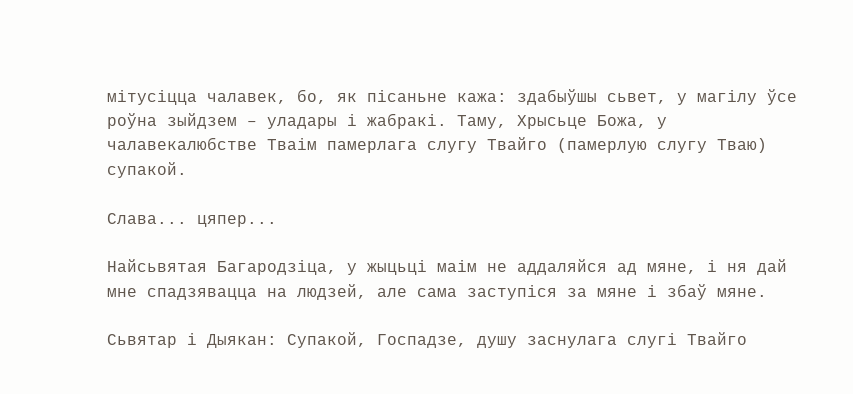мітусіцца чалавек, бо, як пісаньне кажа: здабыўшы сьвет, у магілу ўсе роўна зыйдзем – уладары і жабракі. Таму, Хрысьце Божа, у чалавекалюбстве Тваім памерлага слугу Твайго (памерлую слугу Тваю) супакой.

Слава... цяпер...

Найсьвятая Багародзіца, у жыцьці маім не аддаляйся ад мяне, і ня дай мне спадзявацца на людзей, але сама заступіся за мяне і збаў мяне.

Сьвятар і Дыякан: Супакой, Госпадзе, душу заснулага слугі Твайго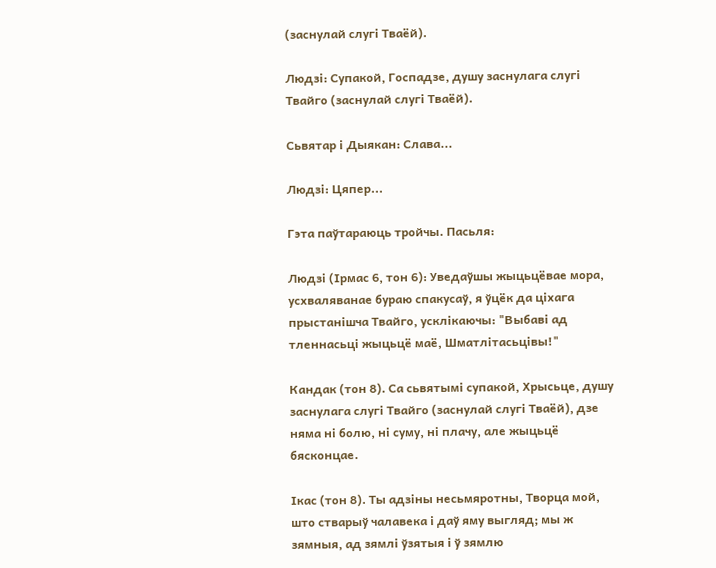(заснулай слугі Тваёй).

Людзі: Супакой, Госпадзе, душу заснулага слугі Твайго (заснулай слугі Тваёй).

Сьвятар і Дыякан: Слава...

Людзі: Цяпер...

Гэта паўтараюць тройчы. Пасьля:

Людзі (Ірмас 6, тон 6): Уведаўшы жыцьцёвае мора, усхваляванае бураю спакусаў, я ўцёк да ціхага прыстанішча Твайго, усклікаючы: "Выбаві ад тленнасьці жыцьцё маё, Шматлітасьцівы!"

Кандак (тон 8). Са сьвятымі супакой, Хрысьце, душу заснулага слугі Твайго (заснулай слугі Тваёй), дзе няма ні болю, ні суму, ні плачу, але жыцьцё бясконцае.

Ікас (тон 8). Ты адзіны несьмяротны, Творца мой, што стварыў чалавека і даў яму выгляд; мы ж зямныя, ад зямлі ўзятыя і ў зямлю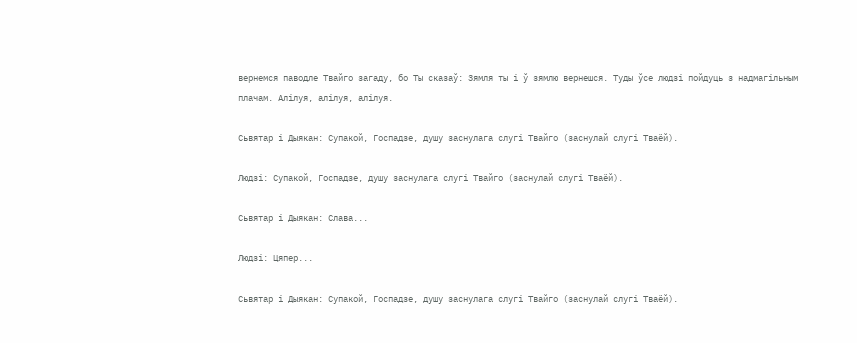вернемся паводле Твайго загаду, бо Ты сказаў: Зямля ты і ў зямлю вернешся. Туды ўсе людзі пойдуць з надмагільным плачам. Алілуя, алілуя, алілуя.

Сьвятар і Дыякан: Супакой, Госпадзе, душу заснулага слугі Твайго (заснулай слугі Тваёй).

Людзі: Супакой, Госпадзе, душу заснулага слугі Твайго (заснулай слугі Тваёй).

Сьвятар і Дыякан: Слава...

Людзі: Цяпер...

Сьвятар і Дыякан: Супакой, Госпадзе, душу заснулага слугі Твайго (заснулай слугі Тваёй).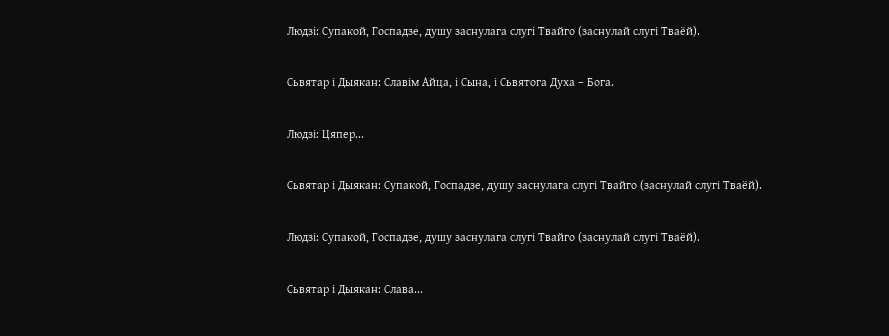Людзі: Супакой, Госпадзе, душу заснулага слугі Твайго (заснулай слугі Тваёй).

Сьвятар і Дыякан: Славім Айца, і Сына, і Сьвятога Духа – Бога.

Людзі: Цяпер...

Сьвятар і Дыякан: Супакой, Госпадзе, душу заснулага слугі Твайго (заснулай слугі Тваёй).

Людзі: Супакой, Госпадзе, душу заснулага слугі Твайго (заснулай слугі Тваёй).

Сьвятар і Дыякан: Слава...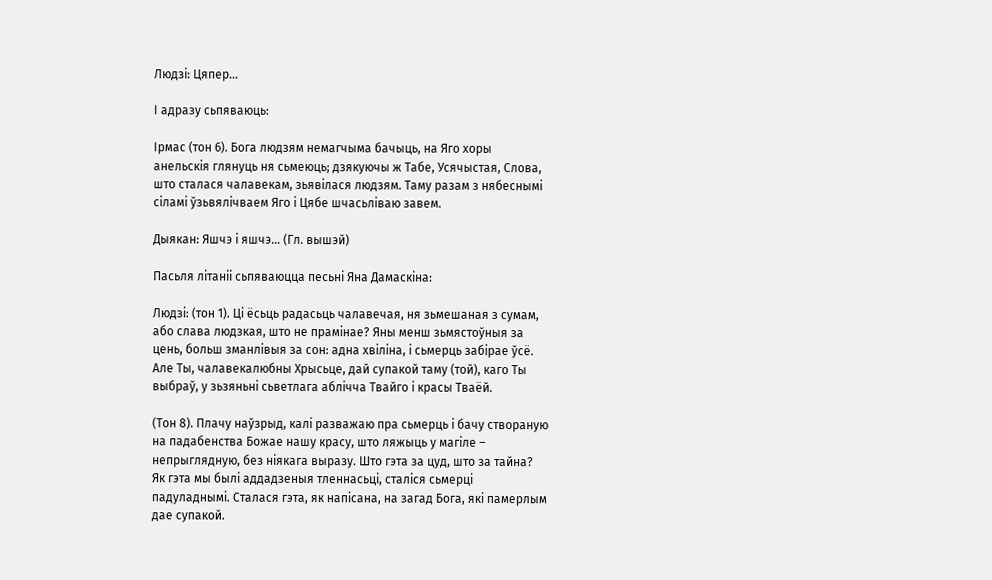Людзі: Цяпер...

І адразу сьпяваюць:

Ірмас (тон 6). Бога людзям немагчыма бачыць, на Яго хоры анельскія глянуць ня сьмеюць; дзякуючы ж Табе, Усячыстая, Слова, што сталася чалавекам, зьявілася людзям. Таму разам з нябеснымі сіламі ўзьвялічваем Яго і Цябе шчасьліваю завем.

Дыякан: Яшчэ і яшчэ... (Гл. вышэй)

Пасьля літаніі сьпяваюцца песьні Яна Дамаскіна:

Людзі: (тон 1). Ці ёсьць радасьць чалавечая, ня зьмешаная з сумам, або слава людзкая, што не прамінае? Яны менш зьмястоўныя за цень, больш зманлівыя за сон: адна хвіліна, і сьмерць забірае ўсё. Але Ты, чалавекалюбны Хрысьце, дай супакой таму (той), каго Ты выбраў, у зьзяньні сьветлага аблічча Твайго і красы Тваёй.

(Тон 8). Плачу наўзрыд, калі разважаю пра сьмерць і бачу створаную на падабенства Божае нашу красу, што ляжыць у магіле – непрыглядную, без ніякага выразу. Што гэта за цуд, што за тайна? Як гэта мы былі аддадзеныя тленнасьці, сталіся сьмерці падуладнымі. Сталася гэта, як напісана, на загад Бога, які памерлым дае супакой.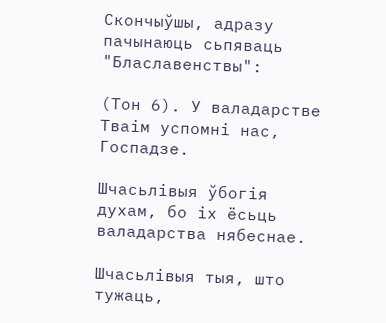Скончыўшы, адразу пачынаюць сьпяваць "Блаславенствы":

(Тон 6). У валадарстве Тваім успомні нас, Госпадзе.

Шчасьлівыя ўбогія духам, бо іх ёсьць валадарства нябеснае.

Шчасьлівыя тыя, што тужаць,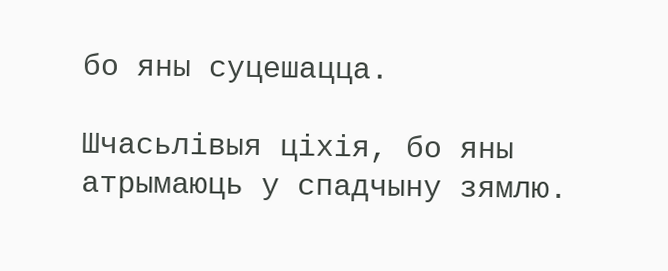бо яны суцешацца.

Шчасьлівыя ціхія, бо яны атрымаюць у спадчыну зямлю.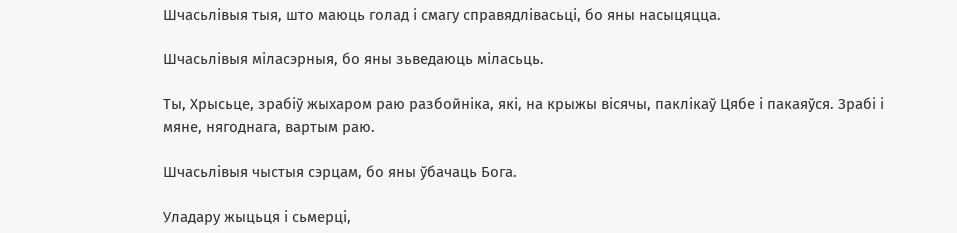Шчасьлівыя тыя, што маюць голад і смагу справядлівасьці, бо яны насыцяцца.

Шчасьлівыя міласэрныя, бо яны зьведаюць міласьць.

Ты, Хрысьце, зрабіў жыхаром раю разбойніка, які, на крыжы вісячы, паклікаў Цябе і пакаяўся. Зрабі і мяне, нягоднага, вартым раю.

Шчасьлівыя чыстыя сэрцам, бо яны ўбачаць Бога.

Уладару жыцьця і сьмерці,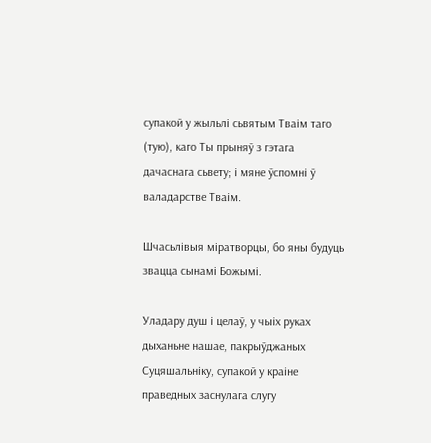супакой у жыльлі сьвятым Тваім таго (тую), каго Ты прыняў з гэтага дачаснага сьвету; і мяне ўспомні ў валадарстве Тваім.

Шчасьлівыя міратворцы, бо яны будуць звацца сынамі Божымі.

Уладару душ і целаў, у чыіх руках дыханьне нашае, пакрыўджаных Суцяшальніку, супакой у краіне праведных заснулага слугу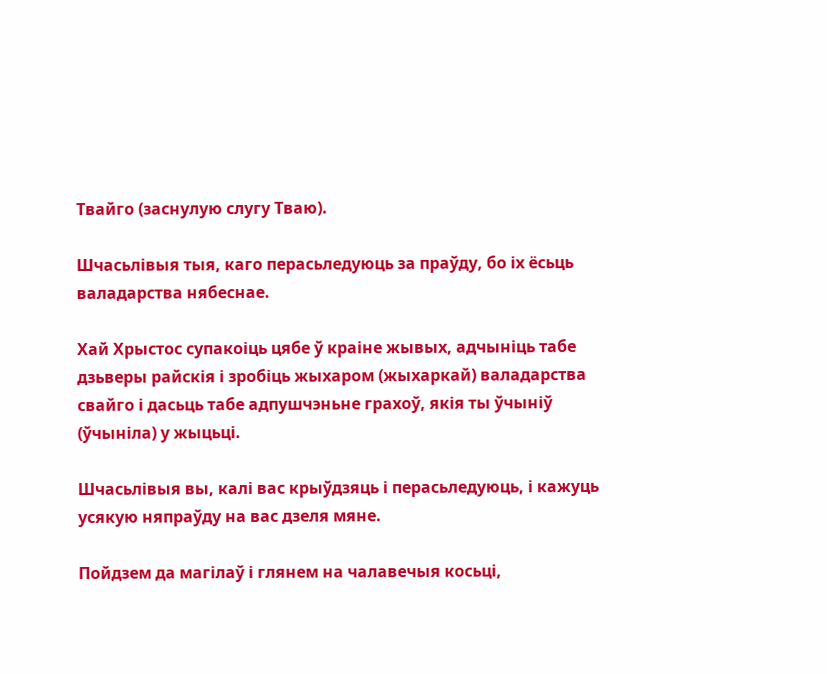Твайго (заснулую слугу Тваю).

Шчасьлівыя тыя, каго перасьледуюць за праўду, бо іх ёсьць валадарства нябеснае.

Хай Хрыстос супакоіць цябе ў краіне жывых, адчыніць табе дзьверы райскія і зробіць жыхаром (жыхаркай) валадарства свайго і дасьць табе адпушчэньне грахоў, якія ты ўчыніў (ўчыніла) у жыцьці.

Шчасьлівыя вы, калі вас крыўдзяць і перасьледуюць, і кажуць усякую няпраўду на вас дзеля мяне.

Пойдзем да магілаў і глянем на чалавечыя косьці,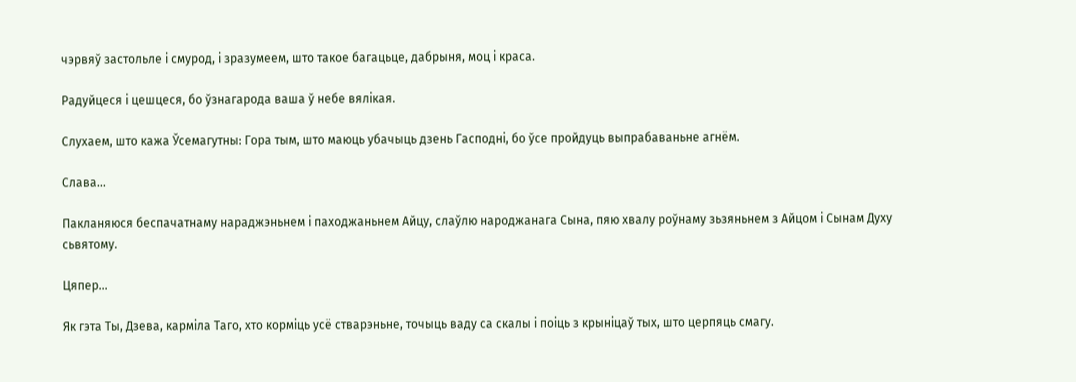чэрвяў застольле і смурод, і зразумеем, што такое багацьце, дабрыня, моц і краса.

Радуйцеся і цешцеся, бо ўзнагарода ваша ў небе вялікая.

Слухаем, што кажа Ўсемагутны: Гора тым, што маюць убачыць дзень Гасподні, бо ўсе пройдуць выпрабаваньне агнём.

Слава...

Пакланяюся беспачатнаму нараджэньнем і паходжаньнем Айцу, слаўлю народжанага Сына, пяю хвалу роўнаму зьзяньнем з Айцом і Сынам Духу сьвятому.

Цяпер...

Як гэта Ты, Дзева, карміла Таго, хто корміць усё стварэньне, точыць ваду са скалы і поіць з крыніцаў тых, што церпяць смагу.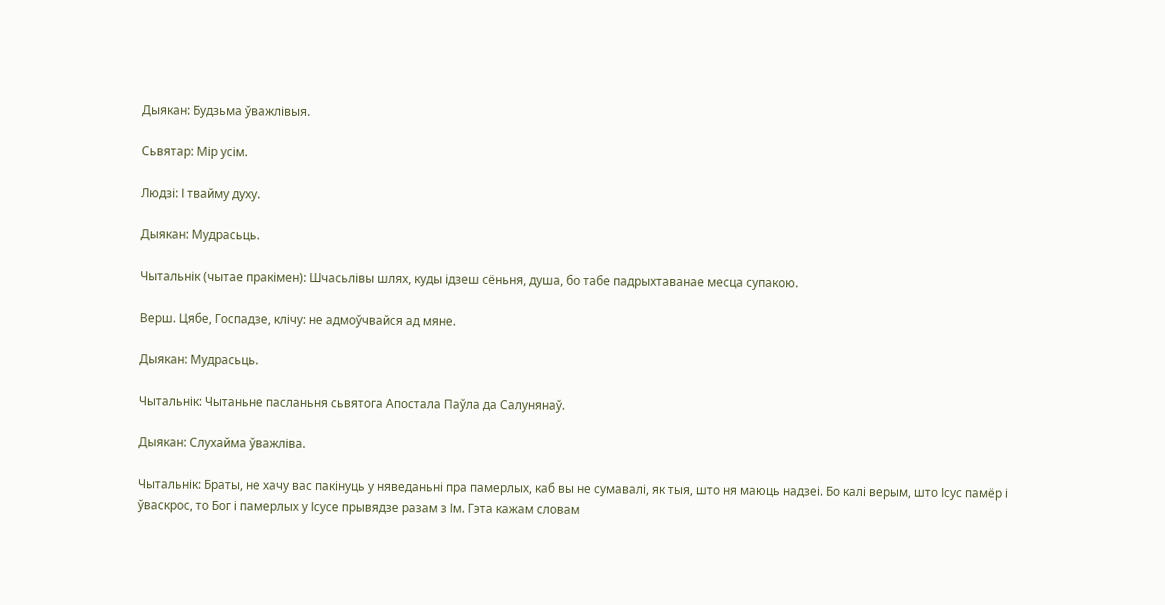Дыякан: Будзьма ўважлівыя.

Сьвятар: Мір усім.

Людзі: І твайму духу.

Дыякан: Мудрасьць.

Чытальнік (чытае пракімен): Шчасьлівы шлях, куды ідзеш сёньня, душа, бо табе падрыхтаванае месца супакою.

Верш. Цябе, Госпадзе, клічу: не адмоўчвайся ад мяне.

Дыякан: Мудрасьць.

Чытальнік: Чытаньне пасланьня сьвятога Апостала Паўла да Салунянаў.

Дыякан: Слухайма ўважліва.

Чытальнік: Браты, не хачу вас пакінуць у няведаньні пра памерлых, каб вы не сумавалі, як тыя, што ня маюць надзеі. Бо калі верым, што Ісус памёр і ўваскрос, то Бог і памерлых у Ісусе прывядзе разам з Ім. Гэта кажам словам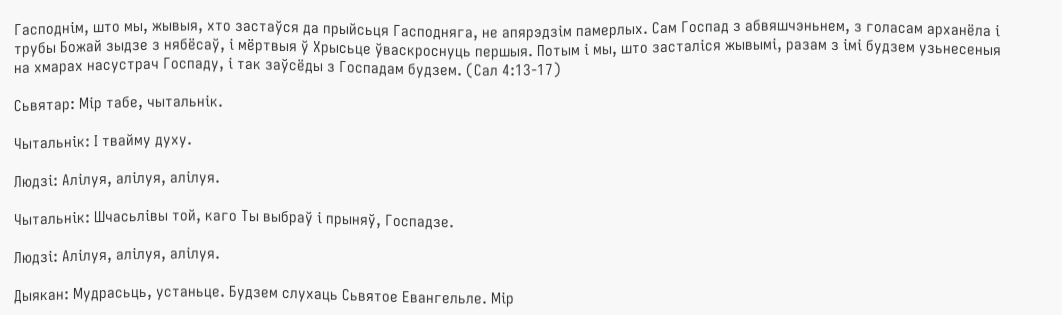Гасподнім, што мы, жывыя, хто застаўся да прыйсьця Гасподняга, не апярэдзім памерлых. Сам Госпад з абвяшчэньнем, з голасам арханёла і трубы Божай зыдзе з нябёсаў, і мёртвыя ў Хрысьце ўваскроснуць першыя. Потым і мы, што засталіся жывымі, разам з імі будзем узьнесеныя на хмарах насустрач Госпаду, і так заўсёды з Госпадам будзем. (Сал 4:13-17)

Сьвятар: Мір табе, чытальнік.

Чытальнік: І твайму духу.

Людзі: Алілуя, алілуя, алілуя.

Чытальнік: Шчасьлівы той, каго Ты выбраў і прыняў, Госпадзе.

Людзі: Алілуя, алілуя, алілуя.

Дыякан: Мудрасьць, устаньце. Будзем слухаць Сьвятое Евангельле. Мір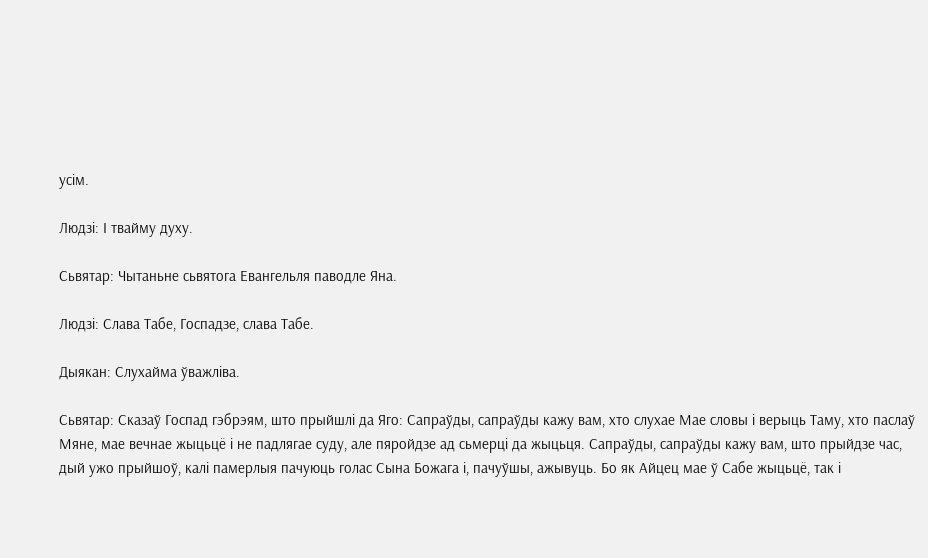усім.

Людзі: І твайму духу.

Сьвятар: Чытаньне сьвятога Евангельля паводле Яна.

Людзі: Слава Табе, Госпадзе, слава Табе.

Дыякан: Слухайма ўважліва.

Сьвятар: Сказаў Госпад гэбрэям, што прыйшлі да Яго: Сапраўды, сапраўды кажу вам, хто слухае Мае словы і верыць Таму, хто паслаў Мяне, мае вечнае жыцьцё і не падлягае суду, але пяройдзе ад сьмерці да жыцьця. Сапраўды, сапраўды кажу вам, што прыйдзе час, дый ужо прыйшоў, калі памерлыя пачуюць голас Сына Божага і, пачуўшы, ажывуць. Бо як Айцец мае ў Сабе жыцьцё, так і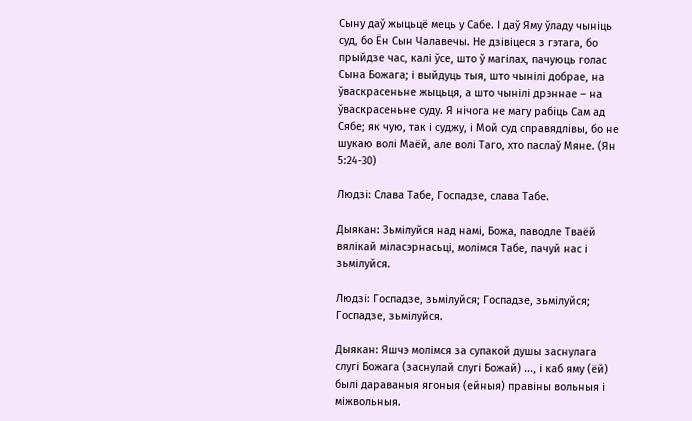Сыну даў жыцьцё мець у Сабе. І даў Яму ўладу чыніць суд, бо Ён Сын Чалавечы. Не дзівіцеся з гэтага, бо прыйдзе час, калі ўсе, што ў магілах, пачуюць голас Сына Божага; і выйдуць тыя, што чынілі добрае, на ўваскрасеньне жыцьця, а што чынілі дрэннае – на ўваскрасеньне суду. Я нічога не магу рабіць Сам ад Сябе; як чую, так і суджу, і Мой суд справядлівы, бо не шукаю волі Маёй, але волі Таго, хто паслаў Мяне. (Ян 5:24-30)

Людзі: Слава Табе, Госпадзе, слава Табе.

Дыякан: Зьмілуйся над намі, Божа, паводле Тваёй вялікай міласэрнасьці, молімся Табе, пачуй нас і зьмілуйся.

Людзі: Госпадзе, зьмілуйся; Госпадзе, зьмілуйся; Госпадзе, зьмілуйся.

Дыякан: Яшчэ молімся за супакой душы заснулага слугі Божага (заснулай слугі Божай) ..., і каб яму (ёй) былі дараваныя ягоныя (ейныя) правіны вольныя і міжвольныя.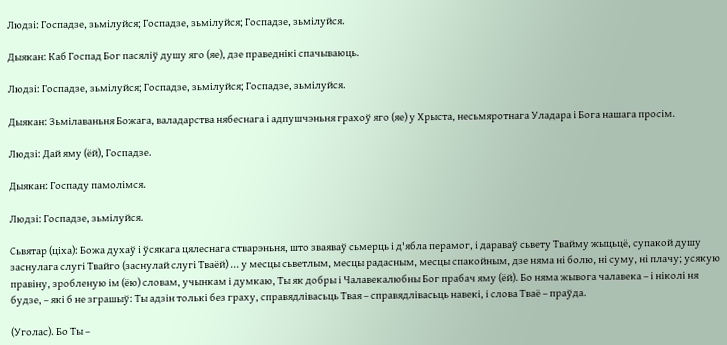Людзі: Госпадзе, зьмілуйся; Госпадзе, зьмілуйся; Госпадзе, зьмілуйся.

Дыякан: Каб Госпад Бог пасяліў душу яго (яе), дзе праведнікі спачываюць.

Людзі: Госпадзе, зьмілуйся; Госпадзе, зьмілуйся; Госпадзе, зьмілуйся.

Дыякан: Зьмілаваньня Божага, валадарства нябеснага і адпушчэньня грахоў яго (яе) у Хрыста, несьмяротнага Уладара і Бога нашага просім.

Людзі: Дай яму (ёй), Госпадзе.

Дыякан: Госпаду памолімся.

Людзі: Госпадзе, зьмілуйся.

Сьвятар (ціха): Божа духаў і ўсякага цялеснага стварэньня, што зваяваў сьмерць і д'ябла перамог, і дараваў сьвету Твайму жыцьцё, супакой душу заснулага слугі Твайго (заснулай слугі Тваёй) ... у месцы сьветлым, месцы радасным, месцы спакойным, дзе няма ні болю, ні суму, ні плачу; усякую правіну, зробленую ім (ёю) словам, учынкам і думкаю, Ты як добры і Чалавекалюбны Бог прабач яму (ёй). Бо няма жывога чалавека – і ніколі ня будзе, – які б не зграшыў: Ты адзін толькі без граху, справядлівасьць Твая – справядлівасьць навекі, і слова Тваё – праўда.

(Уголас). Бо Ты –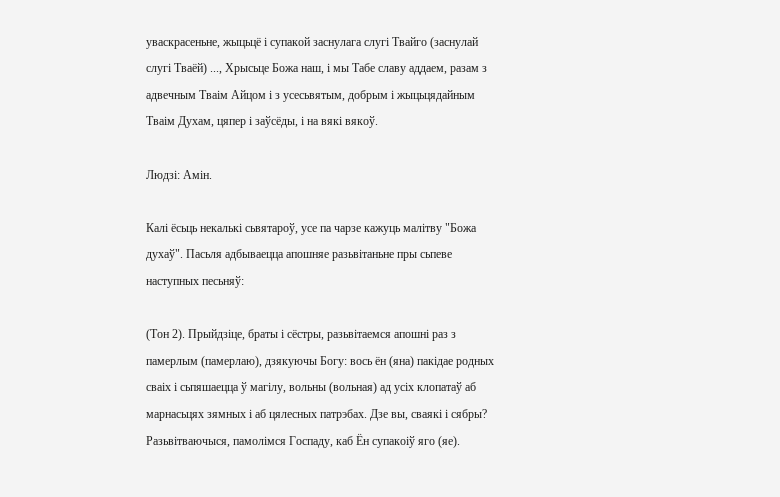уваскрасеньне, жыцьцё і супакой заснулага слугі Твайго (заснулай слугі Тваёй) ..., Хрысьце Божа наш, і мы Табе славу аддаем, разам з адвечным Тваім Айцом і з усесьвятым, добрым і жыцьцядайным Тваім Духам, цяпер і заўсёды, і на вякі вякоў.

Людзі: Амін.

Калі ёсьць некалькі сьвятароў, усе па чарзе кажуць малітву "Божа духаў". Пасьля адбываецца апошняе разьвітаньне пры сьпеве наступных песьняў:

(Тон 2). Прыйдзіце, браты і сёстры, разьвітаемся апошні раз з памерлым (памерлаю), дзякуючы Богу: вось ён (яна) пакідае родных сваіх і сьпяшаецца ў магілу, вольны (вольная) ад усіх клопатаў аб марнасьцях зямных і аб цялесных патрэбах. Дзе вы, сваякі і сябры? Разьвітваючыся, памолімся Госпаду, каб Ён супакоіў яго (яе).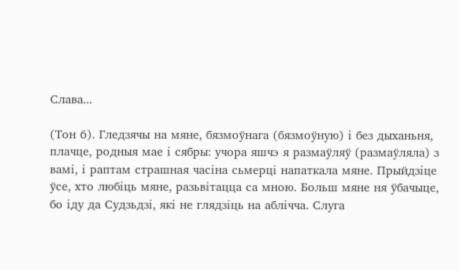Слава...

(Тон 6). Гледзячы на мяне, бязмоўнага (бязмоўную) і без дыханьня, плачце, родныя мае і сябры: учора яшчэ я размаўляў (размаўляла) з вамі, і раптам страшная часіна сьмерці напаткала мяне. Прыйдзіце ўсе, хто любіць мяне, разьвітацца са мною. Больш мяне ня ўбачыце, бо іду да Судзьдзі, які не глядзіць на аблічча. Слуга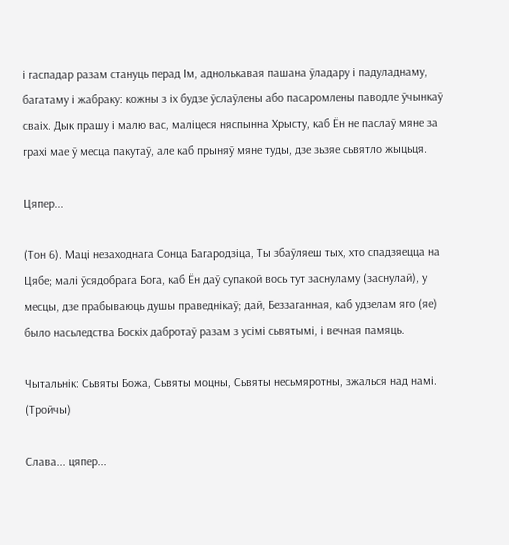і гаспадар разам стануць перад Ім, аднолькавая пашана ўладару і падуладнаму, багатаму і жабраку: кожны з іх будзе ўслаўлены або пасаромлены паводле ўчынкаў сваіх. Дык прашу і малю вас, маліцеся няспынна Хрысту, каб Ён не паслаў мяне за грахі мае ў месца пакутаў, але каб прыняў мяне туды, дзе зьзяе сьвятло жыцьця.

Цяпер...

(Тон 6). Маці незаходнага Сонца Багародзіца, Ты збаўляеш тых, хто спадзяецца на Цябе; малі ўсядобрага Бога, каб Ён даў супакой вось тут заснуламу (заснулай), у месцы, дзе прабываюць душы праведнікаў; дай, Беззаганная, каб удзелам яго (яе) было насьледства Боскіх дабротаў разам з усімі сьвятымі, і вечная памяць.

Чытальнік: Сьвяты Божа, Сьвяты моцны, Сьвяты несьмяротны, зжалься над намі. (Тройчы)

Слава... цяпер...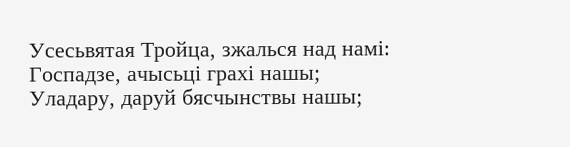Усесьвятая Тройца, зжалься над намі: Госпадзе, ачысьці грахі нашы; Уладару, даруй бясчынствы нашы;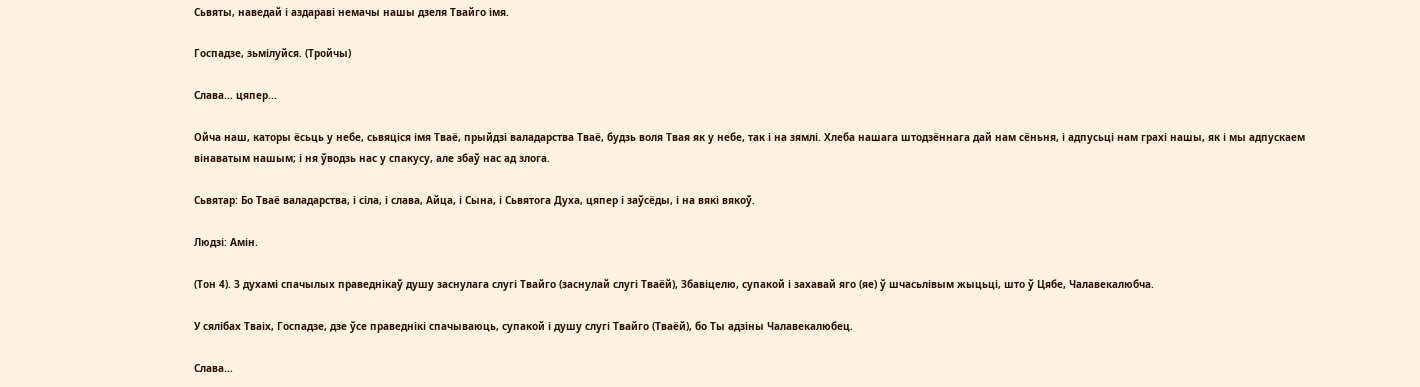Сьвяты, наведай і аздараві немачы нашы дзеля Твайго імя.

Госпадзе, зьмілуйся. (Тройчы)

Слава... цяпер...

Ойча наш, каторы ёсьць у небе, сьвяціся імя Тваё, прыйдзі валадарства Тваё, будзь воля Твая як у небе, так і на зямлі. Хлеба нашага штодзённага дай нам сёньня, і адпусьці нам грахі нашы, як і мы адпускаем вінаватым нашым; і ня ўводзь нас у спакусу, але збаў нас ад злога.

Сьвятар: Бо Тваё валадарства, і сіла, і слава, Айца, і Сына, і Сьвятога Духа, цяпер і заўсёды, і на вякі вякоў.

Людзі: Амін.

(Тон 4). З духамі спачылых праведнікаў душу заснулага слугі Твайго (заснулай слугі Тваёй), Збавіцелю, супакой і захавай яго (яе) ў шчасьлівым жыцьці, што ў Цябе, Чалавекалюбча.

У сялібах Тваіх, Госпадзе, дзе ўсе праведнікі спачываюць, супакой і душу слугі Твайго (Тваёй), бо Ты адзіны Чалавекалюбец.

Слава...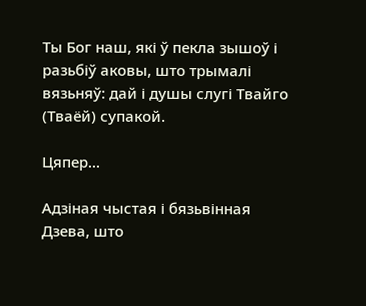Ты Бог наш, які ў пекла зышоў і разьбіў аковы, што трымалі вязьняў: дай і душы слугі Твайго (Тваёй) супакой.

Цяпер...

Адзіная чыстая і бязьвінная Дзева, што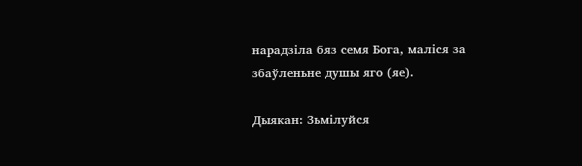нарадзіла бяз семя Бога, маліся за збаўленьне душы яго (яе).

Дыякан: Зьмілуйся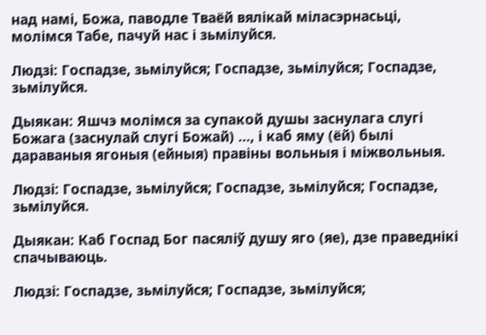над намі, Божа, паводле Тваёй вялікай міласэрнасьці, молімся Табе, пачуй нас і зьмілуйся.

Людзі: Госпадзе, зьмілуйся; Госпадзе, зьмілуйся; Госпадзе, зьмілуйся.

Дыякан: Яшчэ молімся за супакой душы заснулага слугі Божага (заснулай слугі Божай) ..., і каб яму (ёй) былі дараваныя ягоныя (ейныя) правіны вольныя і міжвольныя.

Людзі: Госпадзе, зьмілуйся; Госпадзе, зьмілуйся; Госпадзе, зьмілуйся.

Дыякан: Каб Госпад Бог пасяліў душу яго (яе), дзе праведнікі спачываюць.

Людзі: Госпадзе, зьмілуйся; Госпадзе, зьмілуйся;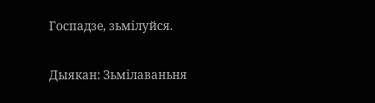Госпадзе, зьмілуйся.

Дыякан: Зьмілаваньня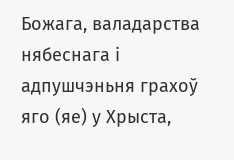Божага, валадарства нябеснага і адпушчэньня грахоў яго (яе) у Хрыста,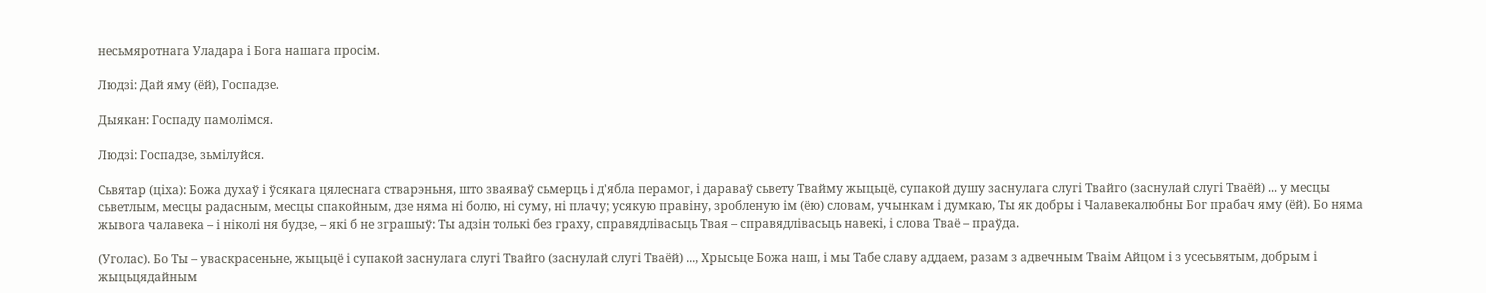несьмяротнага Уладара і Бога нашага просім.

Людзі: Дай яму (ёй), Госпадзе.

Дыякан: Госпаду памолімся.

Людзі: Госпадзе, зьмілуйся.

Сьвятар (ціха): Божа духаў і ўсякага цялеснага стварэньня, што зваяваў сьмерць і д'ябла перамог, і дараваў сьвету Твайму жыцьцё, супакой душу заснулага слугі Твайго (заснулай слугі Тваёй) ... у месцы сьветлым, месцы радасным, месцы спакойным, дзе няма ні болю, ні суму, ні плачу; усякую правіну, зробленую ім (ёю) словам, учынкам і думкаю, Ты як добры і Чалавекалюбны Бог прабач яму (ёй). Бо няма жывога чалавека – і ніколі ня будзе, – які б не зграшыў: Ты адзін толькі без граху, справядлівасьць Твая – справядлівасьць навекі, і слова Тваё – праўда.

(Уголас). Бо Ты – уваскрасеньне, жыцьцё і супакой заснулага слугі Твайго (заснулай слугі Тваёй) ..., Хрысьце Божа наш, і мы Табе славу аддаем, разам з адвечным Тваім Айцом і з усесьвятым, добрым і жыцьцядайным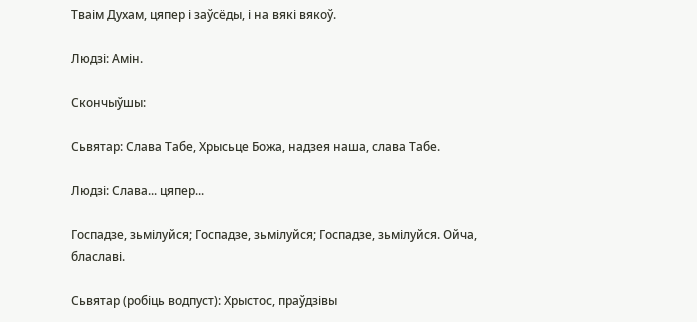Тваім Духам, цяпер і заўсёды, і на вякі вякоў.

Людзі: Амін.

Скончыўшы:

Сьвятар: Слава Табе, Хрысьце Божа, надзея наша, слава Табе.

Людзі: Слава... цяпер...

Госпадзе, зьмілуйся; Госпадзе, зьмілуйся; Госпадзе, зьмілуйся. Ойча, блаславі.

Сьвятар (робіць водпуст): Хрыстос, праўдзівы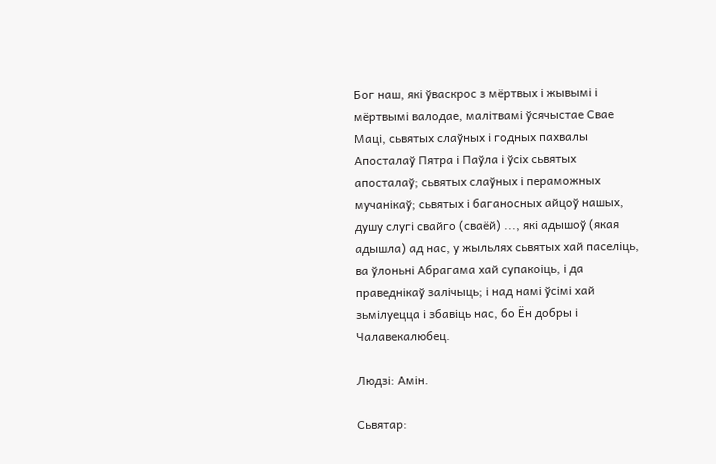Бог наш, які ўваскрос з мёртвых і жывымі і мёртвымі валодае, малітвамі ўсячыстае Свае Маці, сьвятых слаўных і годных пахвалы Апосталаў Пятра і Паўла і ўсіх сьвятых апосталаў; сьвятых слаўных і пераможных мучанікаў; сьвятых і баганосных айцоў нашых, душу слугі свайго (сваёй) ..., які адышоў (якая адышла) ад нас, у жыльлях сьвятых хай паселіць, ва ўлоньні Абрагама хай супакоіць, і да праведнікаў залічыць; і над намі ўсімі хай зьмілуецца і збавіць нас, бо Ён добры і Чалавекалюбец.

Людзі: Амін.

Сьвятар: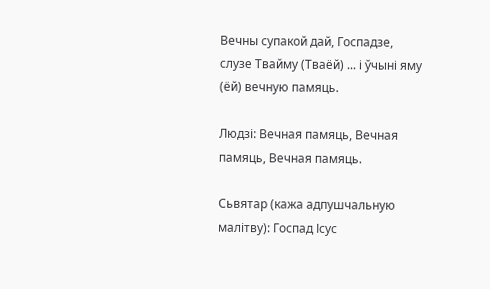Вечны супакой дай, Госпадзе, слузе Твайму (Тваёй) ... і ўчыні яму (ёй) вечную памяць.

Людзі: Вечная памяць, Вечная памяць, Вечная памяць.

Сьвятар (кажа адпушчальную малітву): Госпад Ісус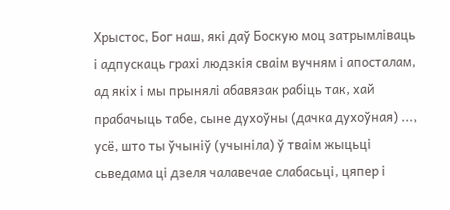Хрыстос, Бог наш, які даў Боскую моц затрымліваць і адпускаць грахі людзкія сваім вучням і апосталам, ад якіх і мы прынялі абавязак рабіць так, хай прабачыць табе, сыне духоўны (дачка духоўная) ..., усё, што ты ўчыніў (учыніла) ў тваім жыцьці сьведама ці дзеля чалавечае слабасьці, цяпер і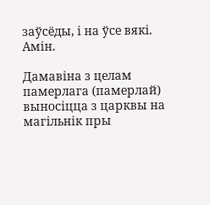заўсёды, і на ўсе вякі. Амін.

Дамавіна з целам памерлага (памерлай) выносіцца з царквы на магільнік пры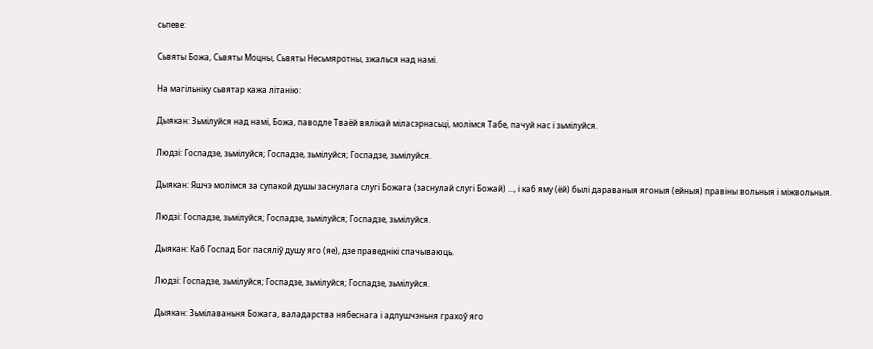сьпеве:

Сьвяты Божа, Сьвяты Моцны, Сьвяты Несьмяротны, зжалься над намі.

На магільніку сьвятар кажа літанію:

Дыякан: Зьмілуйся над намі, Божа, паводле Тваёй вялікай міласэрнасьці, молімся Табе, пачуй нас і зьмілуйся.

Людзі: Госпадзе, зьмілуйся; Госпадзе, зьмілуйся; Госпадзе, зьмілуйся.

Дыякан: Яшчэ молімся за супакой душы заснулага слугі Божага (заснулай слугі Божай) ..., і каб яму (ёй) былі дараваныя ягоныя (ейныя) правіны вольныя і міжвольныя.

Людзі: Госпадзе, зьмілуйся; Госпадзе, зьмілуйся; Госпадзе, зьмілуйся.

Дыякан: Каб Госпад Бог пасяліў душу яго (яе), дзе праведнікі спачываюць.

Людзі: Госпадзе, зьмілуйся; Госпадзе, зьмілуйся; Госпадзе, зьмілуйся.

Дыякан: Зьмілаваньня Божага, валадарства нябеснага і адпушчэньня грахоў яго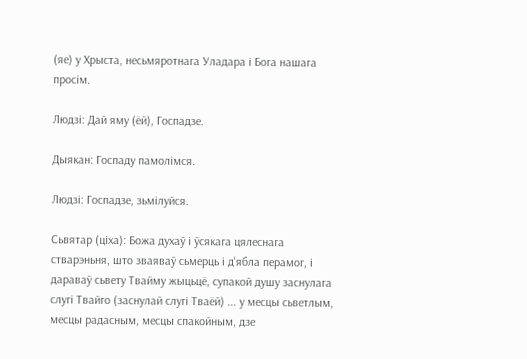(яе) у Хрыста, несьмяротнага Уладара і Бога нашага просім.

Людзі: Дай яму (ёй), Госпадзе.

Дыякан: Госпаду памолімся.

Людзі: Госпадзе, зьмілуйся.

Сьвятар (ціха): Божа духаў і ўсякага цялеснага стварэньня, што зваяваў сьмерць і д'ябла перамог, і дараваў сьвету Твайму жыцьцё, супакой душу заснулага слугі Твайго (заснулай слугі Тваёй) ... у месцы сьветлым, месцы радасным, месцы спакойным, дзе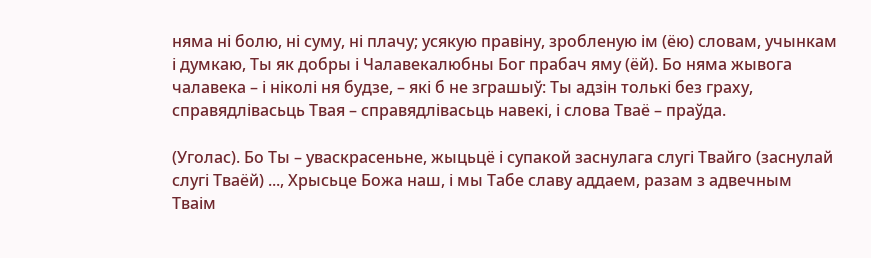няма ні болю, ні суму, ні плачу; усякую правіну, зробленую ім (ёю) словам, учынкам і думкаю, Ты як добры і Чалавекалюбны Бог прабач яму (ёй). Бо няма жывога чалавека – і ніколі ня будзе, – які б не зграшыў: Ты адзін толькі без граху, справядлівасьць Твая – справядлівасьць навекі, і слова Тваё – праўда.

(Уголас). Бо Ты – уваскрасеньне, жыцьцё і супакой заснулага слугі Твайго (заснулай слугі Тваёй) ..., Хрысьце Божа наш, і мы Табе славу аддаем, разам з адвечным Тваім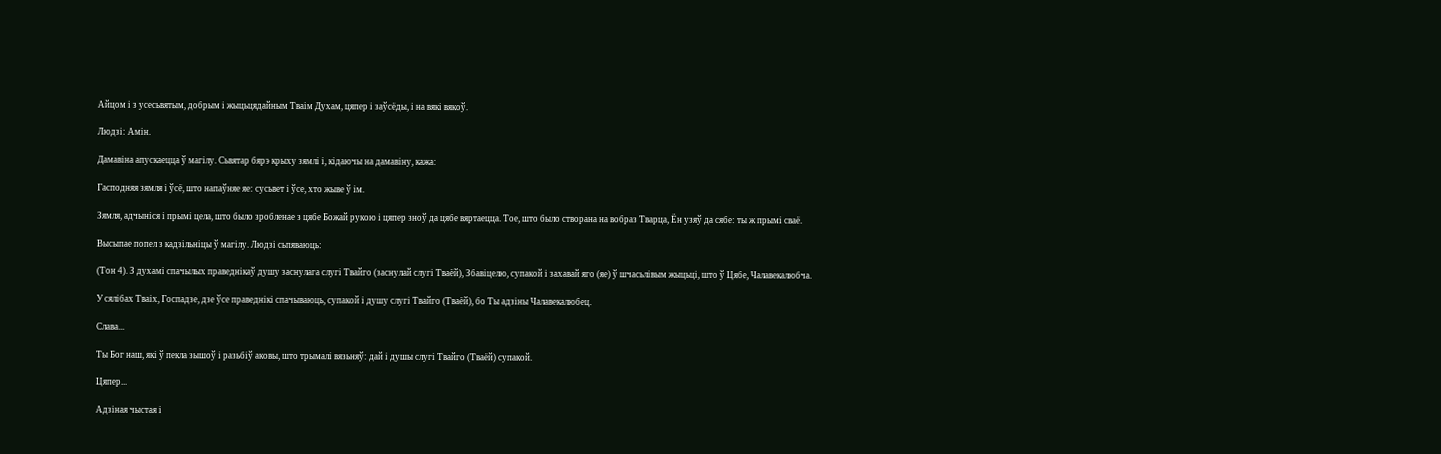Айцом і з усесьвятым, добрым і жыцьцядайным Тваім Духам, цяпер і заўсёды, і на вякі вякоў.

Людзі: Амін.

Дамавіна апускаецца ў магілу. Сьвятар бярэ крыху зямлі і, кідаючы на дамавіну, кажа:

Гасподняя зямля і ўсё, што напаўняе яе: сусьвет і ўсе, хто жыве ў ім.

Зямля, адчыніся і прымі цела, што было зробленае з цябе Божай рукою і цяпер зноў да цябе вяртаецца. Тое, што было створана на вобраз Тварца, Ён узяў да сябе: ты ж прымі сваё.

Высыпае попел з кадзільніцы ў магілу. Людзі сьпяваюць:

(Тон 4). З духамі спачылых праведнікаў душу заснулага слугі Твайго (заснулай слугі Тваёй), Збавіцелю, супакой і захавай яго (яе) ў шчасьлівым жыцьці, што ў Цябе, Чалавекалюбча.

У сялібах Тваіх, Госпадзе, дзе ўсе праведнікі спачываюць, супакой і душу слугі Твайго (Тваёй), бо Ты адзіны Чалавекалюбец.

Слава...

Ты Бог наш, які ў пекла зышоў і разьбіў аковы, што трымалі вязьняў: дай і душы слугі Твайго (Тваёй) супакой.

Цяпер...

Адзіная чыстая і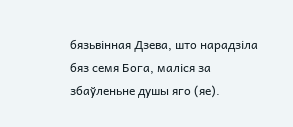бязьвінная Дзева, што нарадзіла бяз семя Бога, маліся за збаўленьне душы яго (яе).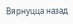Вярнуцца назад